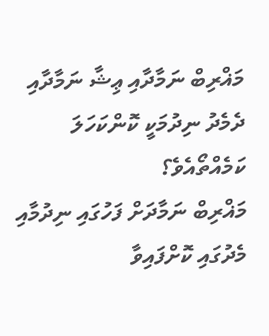މަޣްރިބް ނަމާދާއި ޢިޝާ ނަމާދާއި ދެމެދު ނިދުމަކީ ކޮންކަހަލަ ކަމެއްތޯއެވެ؟
މަޣްރިބް ނަމާދަށް ފަހުގައި ނިދުމާއި މެދުގައި ކޮށްފައިވާ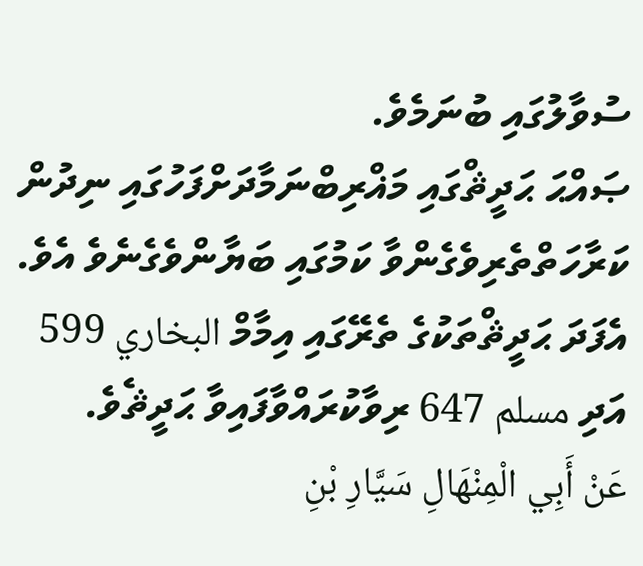ސުވާލުގައި ބުނަމެވެ.
ޞައްޙަ ޙަދީޘްގައި މަޣްރިބްނަމާދަށްފަހުގައި ނިދުން ކަރާހަތްތެރިވެގެންވާ ކަމުގައި ބަޔާންވެގެނެވެ އެވެ.
އެފަދަ ޙަދީޘްތަކުގެ ތެރޭގައި އިމާމް البخاري 599 އަދި مسلم 647 ރިވާކުރައްވާފައިވާ ޙަދީޘެވެ.
عَنْ أَبِي الْمِنْهَالِ سَيَّارِ بْنِ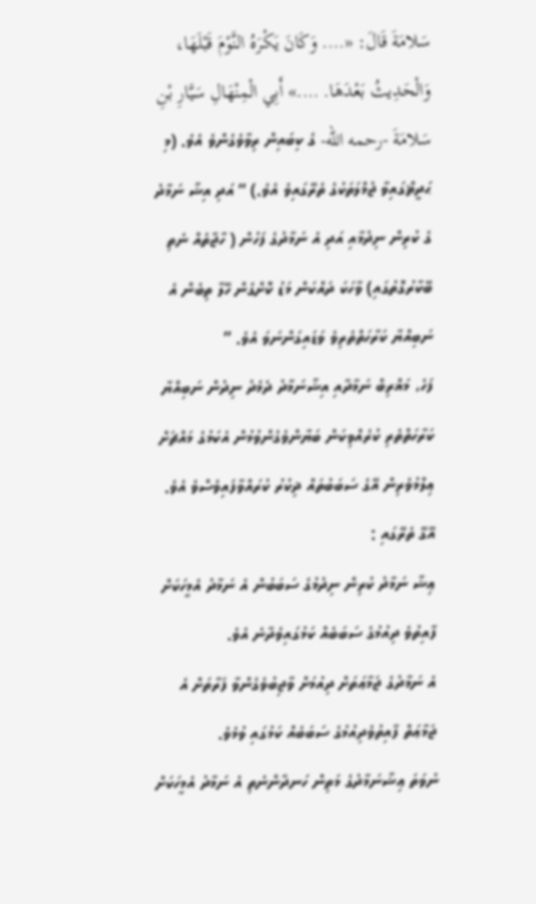سَلامَةَ قَالَ: «…. وَكَانَ يَكْرَهُ النَّوْمَ قَبْلَهَا، وَالْحَدِيثُ بَعْدَهَا. ….» أَبِي الْمِنْهَالِ سَيَّارِ بْنِ سَلامَةَ -رحمه الله- ގެ ކިބައިން ރިވާވެގެންވެ އެވެ. (މި ޙަދީޘްގައިވާ ޖުމްލަތަކުގެ ތެރޭގައިވެ އެވެ.) “ އަދި އިޝާ ނަމާދު ގެ ކުރިން ނިދުމާއި އަދި އެ ނަމާދުގެ ފަހުން ( ހާޖާތެއް ނެތި ބޭކާރުގޮތުގައި) ވާހަކަ ދައްކަން މަޑު ކޮށްގެން ހޭލާ ތިބެން އެ ނަބިއްޔާ ކަރާހަތްތެރިވެ ވަޑައިގަންނަވަ އެވެ. ”
ފަހެ، މަޣްރިބް ނަމާދާއި އިޝާނަމާދު ދެމެދު ނިދުން ނަބިއްޔާ ކަރާހަތްތެރި ކުރެއްވިކަން ބަޔާންވެގެންވުމުން އެކަމުގެ މައްޗަށް ޢިލްމުވެރިން އޭގެ ސަބަބުތައް ޛިކުރު ކުރައްވާފައިވެސްވެ އެވެ.
އޭގޭ ތެރޭގައި :
ޢިޝާ ނަމާދު ކުރިން ނިދުމުގެ ސަބަބުން އެ ނަމާދު އެމީހަކަށް ފާއިތުވެ ދިއުމުގެ ސަބަބެއް ކަމުގައިވެދާނެ އެވެ.
އެ ނަމާދުގެ ޖަމާޢަތަށް ދިއުމަށް ވާޖިބުވެގެންވާ ފަރާތަށް އެ ޖަމާޢަތް ފާއިތުވެދިއުމުގެ ސަބަބެއް ކަމުގައި ވުމެވެ.
ނުވަތަ ޢިޝާނަމާދުގެ މަތިން ހަނދާންނެތި އެ ނަމާދު އެމީހަކަށް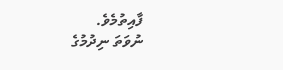ފާއިތުމެވެ.
ނުވަތަ ނިދުމުގެ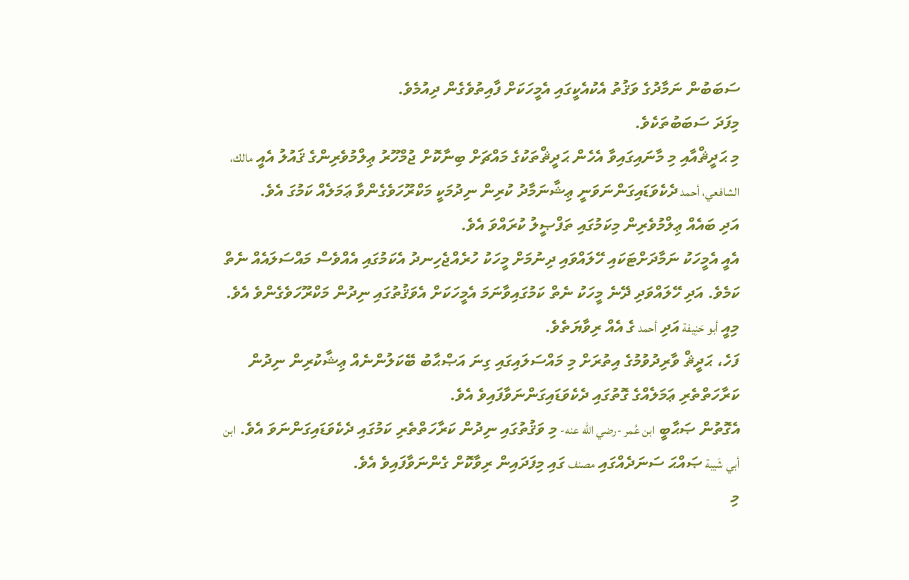ސަބަބުން ނަމާދުގެ ވަޤުތު އެކުއެކީގައި އެމީހަކަށް ފާއިތުވެގެން ދިއުމެވެ.
މިފަދަ ސަބަބުތަކެވެ.
މި ޙަދީޘްއާއި މި މާނައިގައިވާ އެހެން ޙަދީޘްތަކުގެ މައްޗަށް ބިނާކޮށް ޖުމްހޫރު ޢިލްމުވެރިންގެ ޤައުލު އެއީ مالك، الشافعي، أحمد ދެކެވަޑައިގަންނަވަނީ ޢިޝާނަމާދު ކުރިން ނިދުމަކީ މަކްރޫހަވެގެންވާ ޢަމަލެއް ކަމުގަ އެވެ.
އަދި ބައެއް ޢިލްމުވެރިން މިކަމުގައި ތަފްޞީލު ކުރައްވަ އެވެ.
އެއީ އެމީހަކު ނަމާދަށްޓަކައި ހޭލައްވައި ދިނުމަށް މީހަކު ހުރެއްޖެހިނދު އެކަމުގައި އެއްވެސް މައްސަލައެއް ނެތް ކަމެވެ. އަދި ހޭލައްވަދި ދޭނެ މީހަކު ނެތް ކަމުގައިވާނަމަ އެމީހަކަށް އެވަޤުތުގައި ނިދުން މަކްރޫހަވެގެންވެ އެވެ. މިއީ أبو حَنِيفة އަދި أحمد ގެ އެއް ރިވާޔަތެވެ.
ފަހެ، ޙަދީޘް ވާރިދުވުމުގެ އިތުރަށް މި މައްސަލައިގައި ގިނަ އަޞްޙާބު ބޭކަލުންނެއް ޢިޝާކުރިން ނިދުން ކަރާހަތްތެރި ޢަމަލެއްގެ ގޮތުގައި ދެކެވަޑައިގަންނަވާފައިވެ އެވެ.
އެގޮތުން ޞަޙާބީ ابن عُمر -رضي الله عنه- މި ވަޤުތުގައި ނިދުން ކަރާހަތްތެރި ކަމުގައި ދެކެވަޑައިގަންނަވަ އެވެ. ابن أبي شَيبة ޞައްޙަ ސަނަދެއްގައި مصنف ގައި މިފަދައިން ރިވާކޮށް ގެންނަވާފައިވެ އެވެ.
މި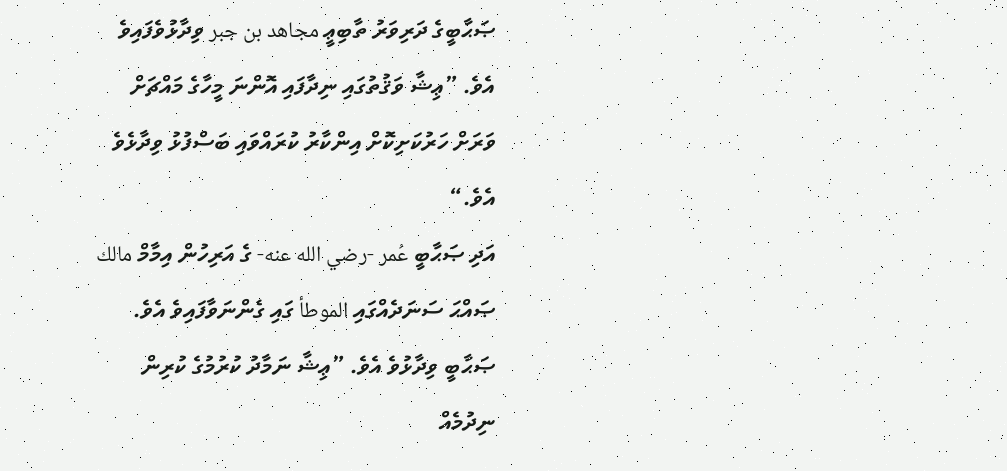ޞަޙާބީގެ ދަރިވަރު ތާބިޢީ مجاهد بن جبر ވިދާޅުވެފައިވެ އެވެ. ”ޢިޝާ ވަޤުތުގައި ނިދާފައި އޮންނަ މީހާގެ މައްޗަށް ވަރަށް ހަރުކަށިކޮށް އިންކާރު ކުރައްވައި ބަސްފުޅު ވިދާޅެވެ އެވެ.“
އަދި ޞަޙާބީ عُمر -رضي الله عنه- ގެ އަރިހުން އިމާމް مالك ޞައްޙަ ސަނަދެއްގައި الموطأ ގައި ގެންނަވާފައިވެ އެވެ. ޞަޙާބީ ވިދާޅުވެ އެވެ. ”ޢިޝާ ނަމާދު ކުރުމުގެ ކުރިން ނިދުމެއް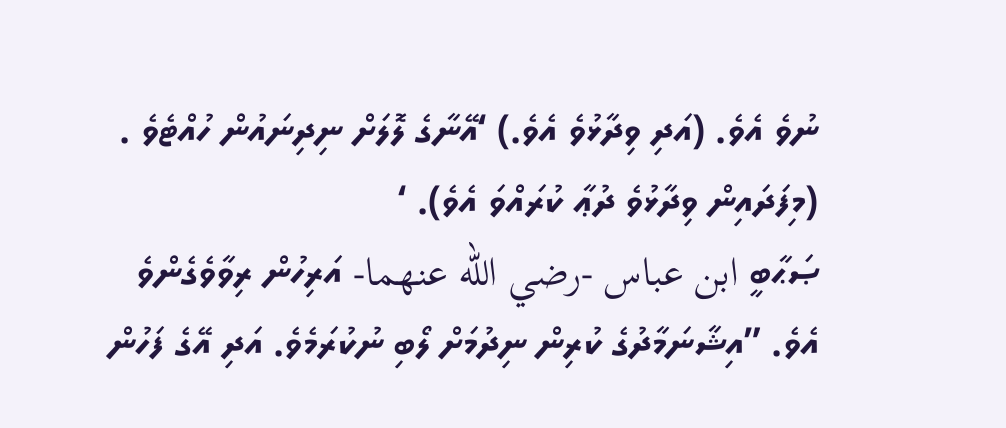ނުވެ އެވެ. (އަދި ވިދާޅުވެ އެވެ.) ‘އޭނާގެ ލޮލަށް ނިދިނައުން ހުއްޓެވެ . (މިފަދައިން ވިދާޅުވެ ދުޢާ ކުރައްވަ އެވެ). ‘
ޞަޙާބީ ابن عباس -رضي الله عنهما- އަރިހުން ރިވާވެގެންވެ އެވެ. ”އިޝާނަމާދުގެ ކުރިން ނިދުމަށް ލޯބި ނުކުރަމެވެ. އަދި އޭގެ ފަހުން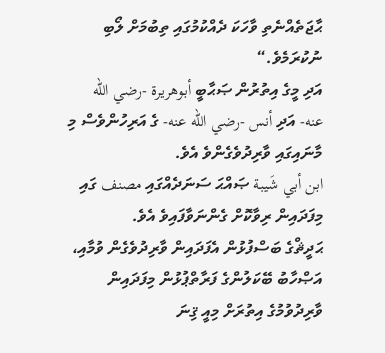ޙާޖަތެއްނެތި ވާހަކަ ދެއްކުމުގައި ތިބުމަށް ލޯބި ނުކުރަމެވެ.“
އަދި މީގެ އިތުރުން ޞަޙާބީ أبوهريرة -رضي الله عنه- އަދި أنس -رضي الله عنه- ގެ އަރިހުންވެސް މި މާނައިގައި ވާރިދުވެގެންވެ އެވެ.
ابن أبي شَيبة ޞައްޙަ ސަނަދެއްގައި مصنف ގައި މިފަދައިން ރިވާކޮށް ގެންނަވާފައިވެ އެވެ.
ޙަދީޘްގެ ބަސްފުޅުން އެފަދައިން ވާރިދުވެގެން ވުމާއި، އަޞްހާބު ބޭކަލުންގެ ފަރާތްޕުޅުން މިފަދައިން ވާރިދުވުމުގެ އިތުރަށް މިއީ ޤިނަ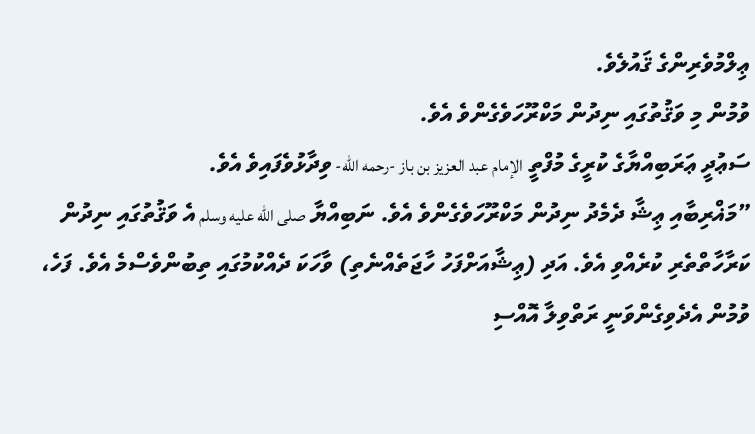ޢިލްމުވެރިންގެ ޤައުލެވެ.
ވުމުން މި ވަޤުތުގައި ނިދުން މަކްރޫހަވެގެންވެ އެވެ.
ސަޢުދީ ޢަރަބިއްޔާގެ ކުރީގެ މުފްތީ الإمام عبد العزيز بن باز -رحمه الله- ވިދާޅުވެފައިވެ އެވެ.
”މަޣްރިބާއި ޢިޝާ ދެމެދު ނިދުން މަކްރޫހަވެގެންވެ އެވެ. ނަބިއްޔާ صلى الله عليه وسلم އެ ވަޤުތުގައި ނިދުން ކަރާހާތްތެރި ކުރެއްވި އެވެ. އަދި (ޢިޝާއަށްފަހު ހާޖަތެއްނެތި) ވާހަކަ ދެއްކުމުގައި ތިބުންވެސްމެ އެވެ. ފަހެ، ވުމުން އެދެވިގެންވަނީ ރަތްވިލާ އޮއްސި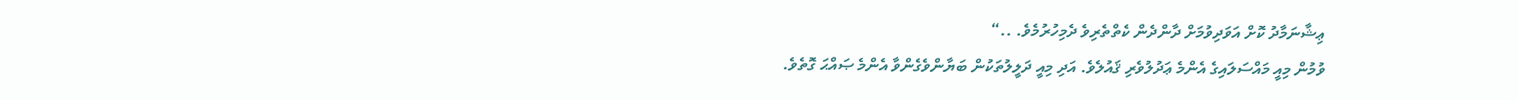ޢިޝާނަމާދު ކޮށް އަވަދިވުމަށް ދާންދެން ކެތްތެރިވެ ދެމިހުރުމެވެ. ..“
ވުމުން މިއީ މައްސަލައިގެ އެންމެ ޢަދުލުވެރި ޤައުލެވެ. އަދި މިއީ ދަލީލުތަކުން ބަޔާންވެގެންވާ އެންމެ ޞައްޙަ ގޮތެވެ.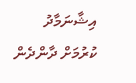އިޝާނަމާދު ކުރުމަށް ދާންދެން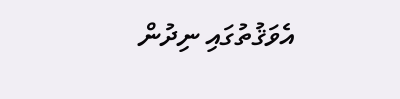އެވަޤުތުގައި ނިދުން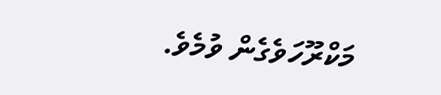މަކްރޫހަވެގެން ވުމެވެ.